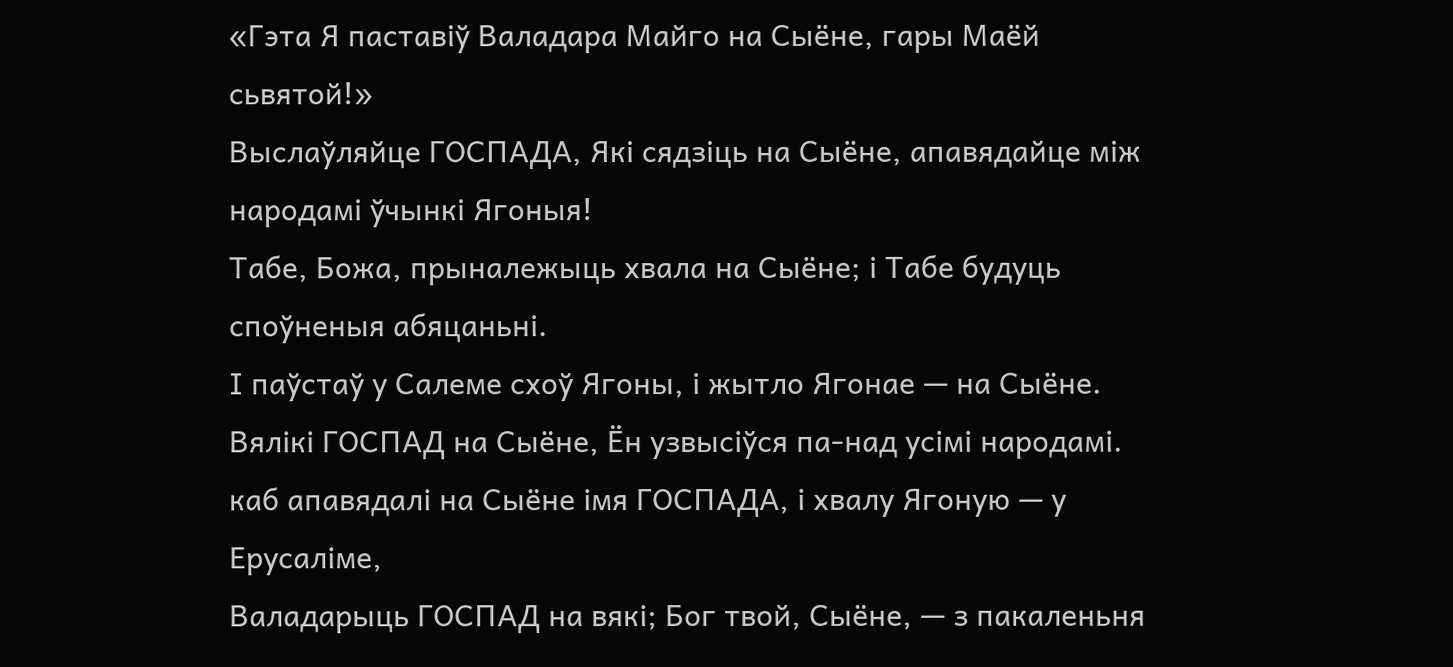«Гэта Я паставіў Валадара Майго на Сыёне, гары Маёй сьвятой!»
Выслаўляйце ГОСПАДА, Які сядзіць на Сыёне, апавядайце між народамі ўчынкі Ягоныя!
Табе, Божа, прыналежыць хвала на Сыёне; і Табе будуць споўненыя абяцаньні.
І паўстаў у Салеме схоў Ягоны, і жытло Ягонае — на Сыёне.
Вялікі ГОСПАД на Сыёне, Ён узвысіўся па-над усімі народамі.
каб апавядалі на Сыёне імя ГОСПАДА, і хвалу Ягоную — у Ерусаліме,
Валадарыць ГОСПАД на вякі; Бог твой, Сыёне, — з пакаленьня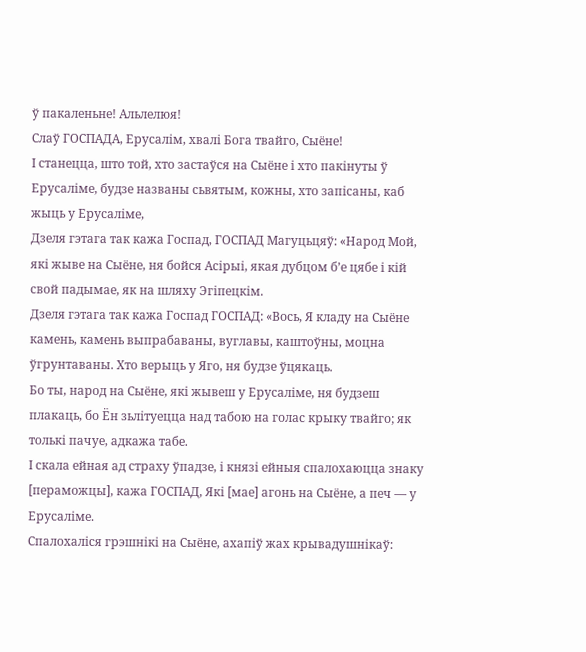ў пакаленьне! Альлелюя!
Слаў ГОСПАДА, Ерусалім, хвалі Бога твайго, Сыёне!
І станецца, што той, хто застаўся на Сыёне і хто пакінуты ў Ерусаліме, будзе названы сьвятым, кожны, хто запісаны, каб жыць у Ерусаліме,
Дзеля гэтага так кажа Госпад, ГОСПАД Магуцьцяў: «Народ Мой, які жыве на Сыёне, ня бойся Асірыі, якая дубцом б’е цябе і кій свой падымае, як на шляху Эгіпецкім.
Дзеля гэтага так кажа Госпад ГОСПАД: «Вось, Я кладу на Сыёне камень, камень выпрабаваны, вуглавы, каштоўны, моцна ўгрунтаваны. Хто верыць у Яго, ня будзе ўцякаць.
Бо ты, народ на Сыёне, які жывеш у Ерусаліме, ня будзеш плакаць, бо Ён зьлітуецца над табою на голас крыку твайго; як толькі пачуе, адкажа табе.
І скала ейная ад страху ўпадзе, і князі ейныя спалохаюцца знаку [пераможцы], кажа ГОСПАД, Які [мае] агонь на Сыёне, а печ — у Ерусаліме.
Спалохаліся грэшнікі на Сыёне, ахапіў жах крывадушнікаў: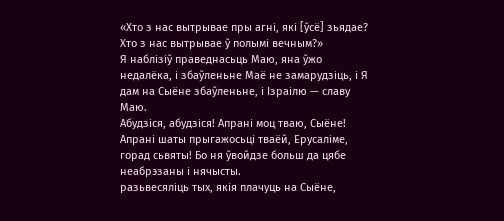«Хто з нас вытрывае пры агні, які [ўсё] зьядае? Хто з нас вытрывае ў полымі вечным?»
Я наблізіў праведнасьць Маю, яна ўжо недалёка, і збаўленьне Маё не замарудзіць, і Я дам на Сыёне збаўленьне, і Ізраілю — славу Маю.
Абудзіся, абудзіся! Апрані моц тваю, Сыёне! Апрані шаты прыгажосьці тваёй, Ерусаліме, горад сьвяты! Бо ня ўвойдзе больш да цябе неабрэзаны і нячысты.
разьвесяліць тых, якія плачуць на Сыёне,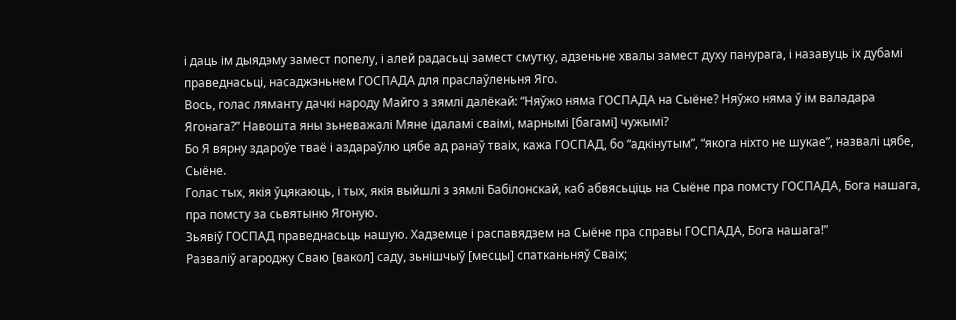і даць ім дыядэму замест попелу, і алей радасьці замест смутку, адзеньне хвалы замест духу панурага, і назавуць іх дубамі праведнасьці, насаджэньнем ГОСПАДА для праслаўленьня Яго.
Вось, голас ляманту дачкі народу Майго з зямлі далёкай: “Няўжо няма ГОСПАДА на Сыёне? Няўжо няма ў ім валадара Ягонага?” Навошта яны зьневажалі Мяне ідаламі сваімі, марнымі [багамі] чужымі?
Бо Я вярну здароўе тваё і аздараўлю цябе ад ранаў тваіх, кажа ГОСПАД, бо “адкінутым”, “якога ніхто не шукае”, назвалі цябе, Сыёне.
Голас тых, якія ўцякаюць, і тых, якія выйшлі з зямлі Бабілонскай, каб абвясьціць на Сыёне пра помсту ГОСПАДА, Бога нашага, пра помсту за сьвятыню Ягоную.
Зьявіў ГОСПАД праведнасьць нашую. Хадземце і распавядзем на Сыёне пра справы ГОСПАДА, Бога нашага!”
Разваліў агароджу Сваю [вакол] саду, зьнішчыў [месцы] спатканьняў Сваіх;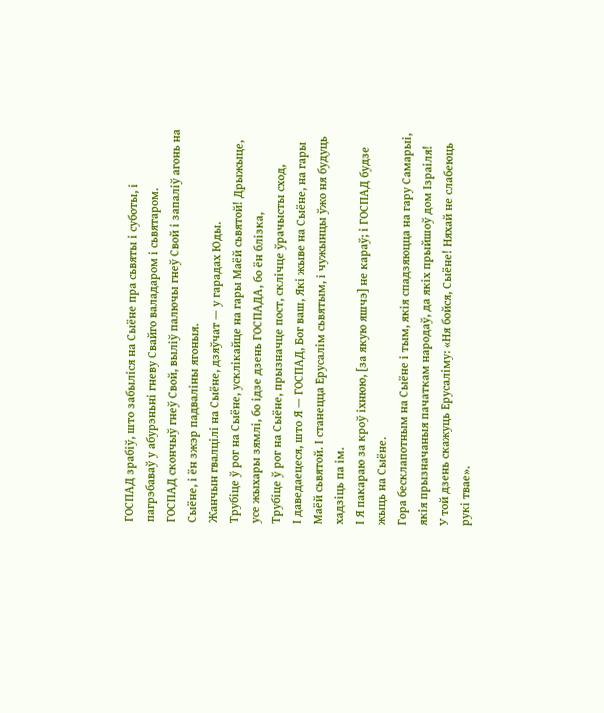ГОСПАД зрабіў, што забыліся на Сыёне пра сьвяты і суботы, і пагрэбаваў у абурэньні гневу Свайго валадаром і сьвятаром.
ГОСПАД скончыў гнеў Свой, выліў палючы гнеў Свой і запаліў агонь на Сыёне, і ён зжэр падваліны ягоныя.
Жанчын гвалцілі на Сыёне, дзяўчат — у гарадах Юды.
Трубіце ў рог на Сыёне, усклікайце на гары Маёй сьвятой! Дрыжыце, усе жыхары зямлі, бо ідзе дзень ГОСПАДА, бо ён блізка,
Трубіце ў рог на Сыёне, прызначце пост, склічце ўрачысты сход,
І даведаецеся, што Я — ГОСПАД, Бог ваш, Які жыве на Сыёне, на гары Маёй сьвятой. І станецца Ерусалім сьвятым, і чужынцы ўжо ня будуць хадзіць па ім.
І Я пакараю за кроў іхнюю, [за якую яшчэ] не караў; і ГОСПАД будзе жыць на Сыёне.
Гора бесклапотным на Сыёне і тым, якія спадзяюцца на гару Самарыі, якія прызначаныя пачаткам народаў, да якіх прыйшоў дом Ізраіля!
У той дзень скажуць Ерусаліму: «Ня бойся, Сыёне! Няхай не слабеюць рукі твае».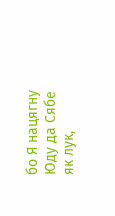бо Я нацягну Юду да Сябе як лук,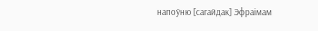напоўню [сагайдак] Эфраімам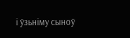і ўзьніму сыноў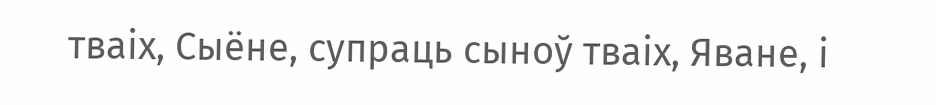тваіх, Сыёне, супраць сыноў тваіх, Яване, і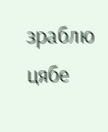зраблю цябе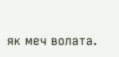як меч волата.